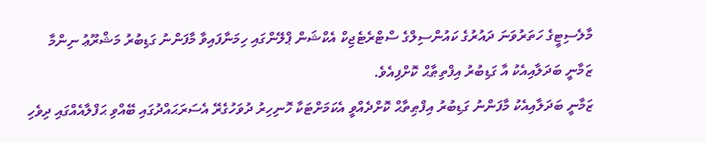މާލެސިޓީގެ ހަތަރުވަނަ ދައުރުގެ ކައުންސިލްގެ ސްޓްރެޓެޖިކް އެކްޝަން ޕްލޭންގައި ހިމަނާފައިވާ މާފަންނު ގަޑިބުރު މަޝްރޫޢު ނިންމާ ޒަމާނީ ބަދަލާއިއެކު އާ ގަޑިބުރު އިފްތިޠާޙް ކޮށްފިއެވެ.
ޒަމާނީ ބަދަލާއިއެކު މާފަންނު ގަޑިބުރު އިފްޠިތާޙް ކޮށްދެއްވީ އެކަމަށްޓަކާ ހޮނިހިރު ދުވަހުގެރޭ އެސަރަޙައްދުގައި ބޭއްވި ޙަފްލާއެއްގައި ދިވެހި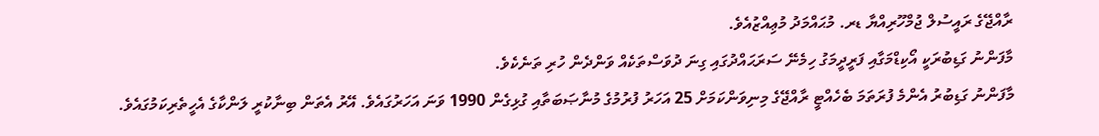ރާއްޖޭގެ ރައީސުލް ޖުމްހޫރިއްޔާ ޑރ. މުޙައްމަދު މުޢިއްޒުއެވެ.
މާފަންނު ގަޑިބުރަކީ އޯކިޑްމަގާއި ފަރީދީމަގު ހިމެނޭ ސަރަޙައްދުގައި ގިނަ ދުވަސްތަކެއް ވަންދެން ހުރި ތަނެކެވެ.
މާފަންނު ގަޑިބުރު އެންމެ ފުރަތަމަ ބެހެއްޓީ ރާއްޖޭގެ މިނިވަންކަމަށް 25 އަހަރު ފުރުމުގެ މުނާޞަބަތާއި ގުޅިގެން 1990 ވަނަ އަހަރުގައެވެ. އޭރު އެތަން ބިނާކުރީ ލަންކާގެ އެހީތެރިކަމުގައެވެ.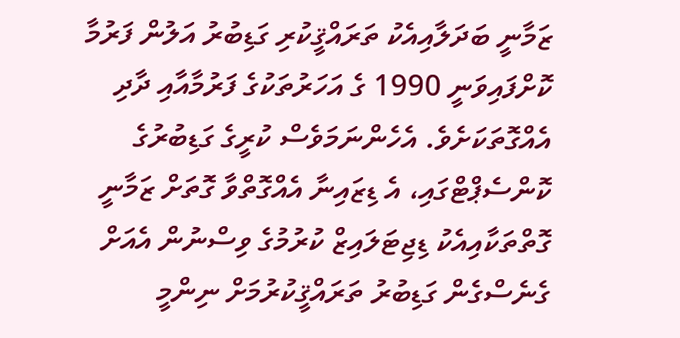ޒަމާނީ ބަދަލާއިއެކު ތަރައްޤީކުރި ގަޑިބުރު އަލުން ފަރުމާ ކޮށްފައިވަނީ 1990 ގެ އަހަރުތަކުގެ ފަރުމާއާއި ދާދި އެއްގޮތަކަށެވެ. އެހެންނަމަވެސް ކުރީގެ ގަޑިބުރުގެ ކޮންސެޕްޓްގައި، އެ ޑިޒައިނާ އެއްގޮތްވާ ގޮތަށް ޒަމާނީ ގޮތްތަކާއިއެކު ޑިޖިޓަލައިޒް ކުރުމުގެ ވިސްނުން އެއަށް ގެނެސްގެން ގަޑިބުރު ތަރައްޤީކުރުމަށް ނިންމީ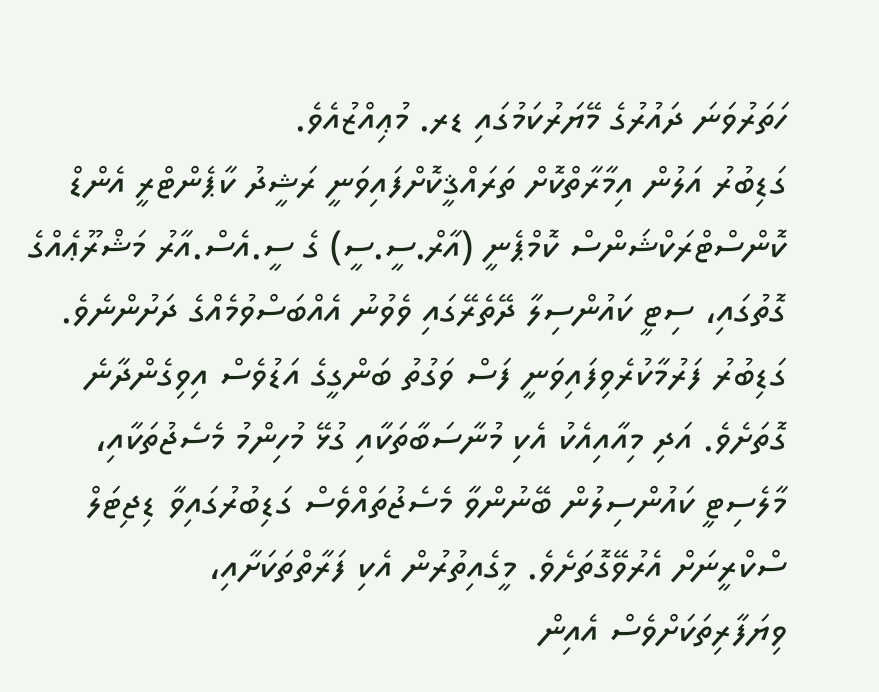ހަތަރުވަނަ ދައުރުގެ މޭޔަރުކަމުގައި ޑރ. މުޢިއްޒުއެވެ.
ގަޑިބުރު އަލުން އިމާރާތްކޮށް ތަރައްޤީކޮށްފައިވަނީ ރަޝީދު ކާޕެންޓްރީ އެންޑް ކޮންސްޓްރަކްޝަންސް ކޮމްޕެނީ (އާރް.ސީ.ސީ) ގެ ސީ.އެސް.އާރު މަޝްރޫޢެއްގެ ގޮތުގައި، ސިޓީ ކައުންސިލާ ދޭތެރޭގައި ވެވުނު އެއްބަސްވުމެއްގެ ދަށުންނެވެ.
ގަޑިބުރު ފަރުމާކުރެވިފައިވަނީ ފަސް ވަގުތު ބަންގީގެ އަޑުވެސް އިވިގެންދާނެ ގޮތަށެވެ. އަދި މިއާއިއެކު އެކި މުނާސަބާތަކާއި ގުޅޭ މުހިންމު މެސެޖުތަކާއި، މާލެސިޓީ ކައުންސިލުން ބޭނުންވާ މެސެޖުތައްވެސް ގަޑިބުރުގައިވާ ޑިޖިޓަލް ސްކްރީނަށް އެރުވޭގޮތަށެވެ. މީގެއިތުރުން އެކި ފަރާތްތަކަށާއި، ވިޔަފާރިތަކަށްވެސް އެއިން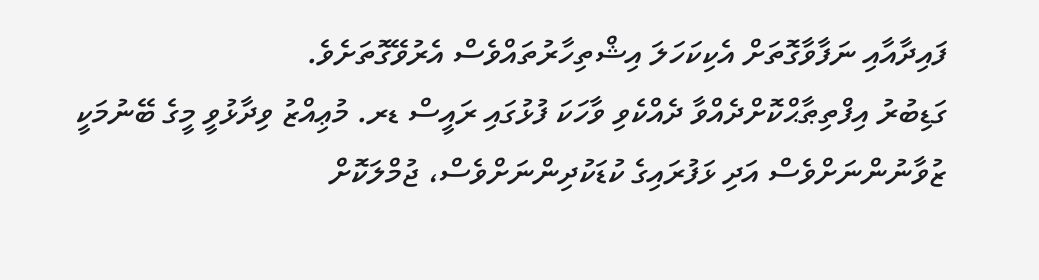ފައިދާއާއި ނަފާވާގޮތަށް އެކިކަހަލަ އިޝްތިހާރުތައްވެސް އެރުވޭގޮތަށެވެ.
ގަޑިބުރު އިފްތިޠާޙްކޮށްދެއްވާ ދެއްކެވި ވާހަކަ ފުޅުގައި ރައީސް ޑރ. މުޢިއްޒު ވިދާޅުވީ މީގެ ބޭނުމަކީ ޒުވާނުންނަށްވެސް އަދި ޅަފުރައިގެ ކުޑަކުދިންނަށްވެސް، ޖުމްލަކޮށް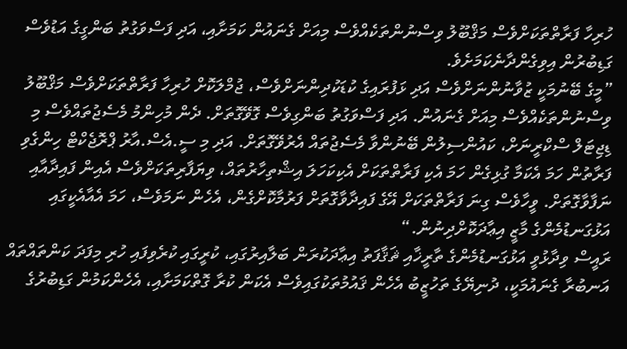ހުރިހާ ފަރާތްތަކަށްވެސް މަޤްބޫލު ވިސްނުންތަކެއްވެސް މިއަށް ގެނައުން ކަމަށާއި، އަދި ފަސްވަގުތު ބަންގީގެ އަޑުވެސް ގަޑިބުރުން އިވިގެންދާނެކަމަށެވެ.
”މީގެ ބޭނުމަކީ ޒުވާނުންނަށްވެސް އަދި ޅަފުރައިގެ ކުޑަކުދިންނަށްވެސް، ޖުމްލަކޮށް ހުރިހާ ފަރާތްތަކަށްވެސް މަޤްބޫލު ވިސްނުންތަކެއްވެސް މިއަށް ގެނައުން. އަދި ފަސްވަގުތު ބަންގިވެސް ގޮވޭގޮތަށް. ދެން މުހިންމު މެސެޖުތައްވެސް މި ޑިޖިޓަލް ސްކްރީނަށް، ކައުންސިލުން ބޭނުންވާ މެސެޖުތައް އެރުވޭގޮތަށް. އަދި މި ސީ.އެސް.އާރު ޕްރޮޖެކްޓް ހިންގެވި ފަރާތުން ހަމަ އެކަމާ ގުޅިގެން ހަމަ އެކި ފަރާތްތަކަށް އެކިކަހަލަ އިޝްތިހާރުތައް، ވިޔަފާރިތަކަށްވެސް އެއިން ފައިދާއާއި ނަފާވާގޮތަށް. ވީހާވެސް ގިނަ ފަރާތްތަކަށް އޭގެ ފައިދާވާގޮތަށް ފަރުމާކޮށްގެން، އެހެން ނަމަވެސް، ހަމަ އެއާއެކީގައި އަޅުގަނޑުމެންގެ މާޒީ އިޢާދަކޮށްދިނުން.“
ރައީސް ވިދާޅުވީ އަޅުގަނޑުމެންގެ ތާރީޚާއި ޘަޤާފަތު އިޢާދަކުރަން ބަލާއިރުގައި، ކުރީގައި ކުރެވިފައި ހުރި މިފަދަ ކަންތައްތައް އަނބުރާ ގެނައުމަކީ، ދުނިޔޭގެ ތަހުޒީބު އެހެން ޤައުމުތަކުގައިވެސް އެކަން ކުރާ ގޮތްކަމަށާއި، އެހެންކަމުން ގަޑިބުރުގެ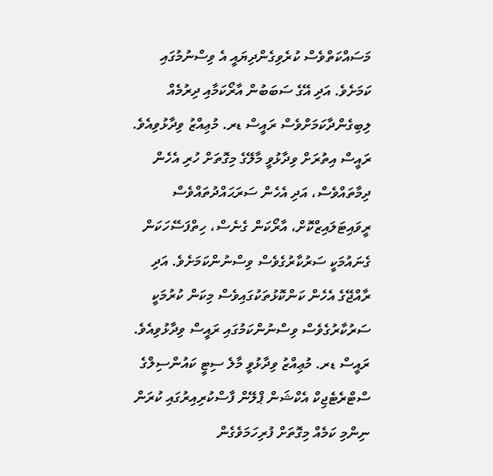މަސައްކަތްވެސް ކުރެވިގެންދިޔައީ އެ ވިސްނުމުގައި ކަމަށެވެ. އަދި އޭގެ ސަބަބުން އާރޯކަމާއި ދިރުމެއް ލިބިގެންދާކަމަށްވެސް ރައީސް ޑރ. މުޢިއްޒު ވިދާޅުވިއެވެ.
ރައީސް އިތުރަށް ވިދާޅުވީ މާލޭގެ މިގޮތަށް ހުރި އެހެން ދިމާތައްވެސް، އަދި އެހެން ސަރަޙައްދުތައްވެސް ރީވައިޓަލައިޒްކޮށް، އާރޯކަން ގެނެސް، ހިތްފަސޭހަކަން ގެނައުމަކީ ސަރުކާރުގެވެސް ވިސްނުންކަމަށެވެ. އަދި ރާއްޖޭގެ އެހެން ކަންކޮޅުތަކުގައިވެސް މިކަން ކުރުމަކީ ސަރުކާރުގެވެސް ވިސްނުންކަމުގައި ރައީސް ވިދާޅުވިއެވެ.
ރައީސް ޑރ. މުޢިއްޒު ވިދާޅުވީ މާލެ ސިޓީ ކައުންސިލްގެ ސްޓްރެޓެޖިކް އެކްޝަން ޕްލޭން ފާސްކުރިއިރުގައި ކުރަން ނިންމި ކަމެއް މިގޮތަށް ފުރިހަމަވެގެން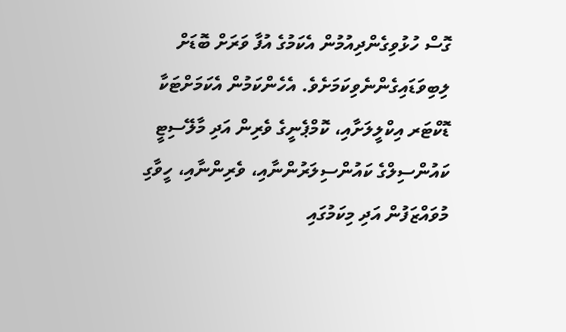ގޮސް ހުޅުވިގެންދިއުމުން އެކަމުގެ އުފާ ވަރަށް ބޮޑަށް ލިބިވަޑައިގެންނެވިކަމަށެވެ. އެހެންކަމުން އެކަމަށްޓަކާ ޑޮކްޓަރ އިކްލީލަށާއި، ކޮމްޕެނީގެ ވެރިން އަދި މާލޭސިޓީ ކައުންސިލްގެ ކައުންސިލަރުންނާއި، ވެރިންނާއި، ހީވާގި މުވައްޒަފުން އަދި މިކަމުގައި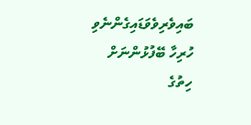ބައިވެރިވެވަޑައިގެންނެވި ހުރިހާ ބޭފުޅުންނަށް ހިތުގެ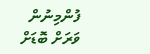ފުންމިނުން ވަރަށް ބޮޑަށް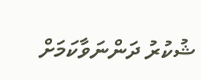ޝުކުރު ދަންނަވާކަމަށް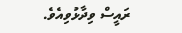ރައީސް ވިދާޅުވިއެވެ.